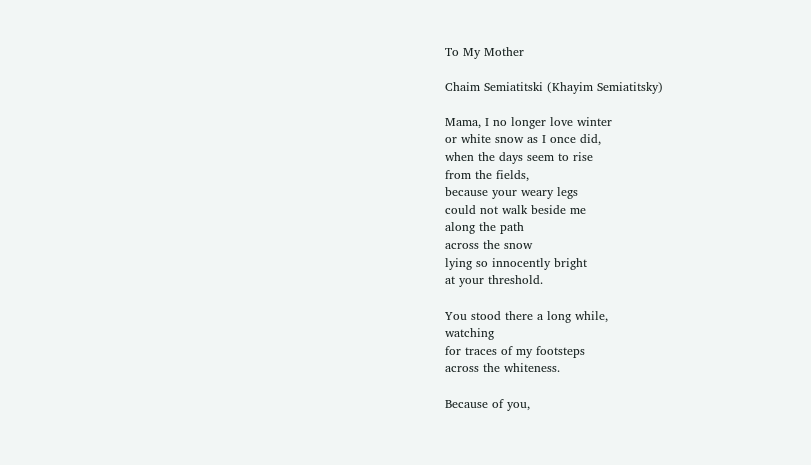To My Mother

Chaim Semiatitski (Khayim Semiatitsky)

Mama, I no longer love winter
or white snow as I once did,
when the days seem to rise
from the fields,
because your weary legs
could not walk beside me
along the path
across the snow
lying so innocently bright
at your threshold.

You stood there a long while,
watching
for traces of my footsteps
across the whiteness.

Because of you,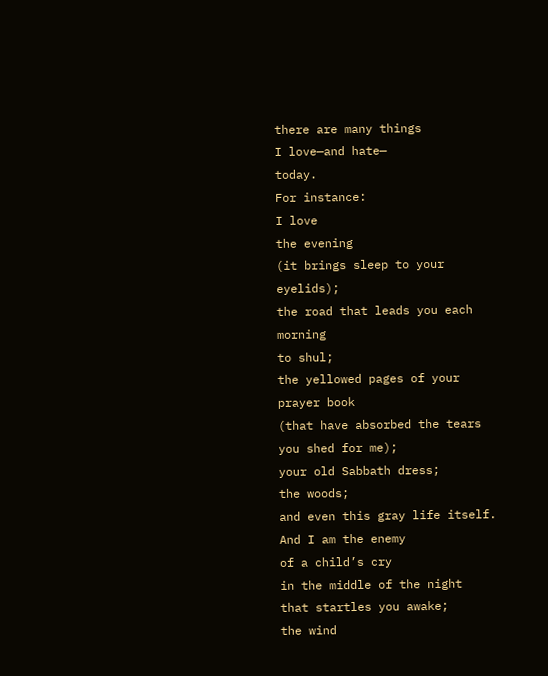there are many things
I love—and hate—
today.
For instance:
I love
the evening
(it brings sleep to your eyelids);
the road that leads you each morning
to shul;
the yellowed pages of your prayer book
(that have absorbed the tears
you shed for me);
your old Sabbath dress;
the woods;
and even this gray life itself.
And I am the enemy
of a child’s cry
in the middle of the night
that startles you awake;
the wind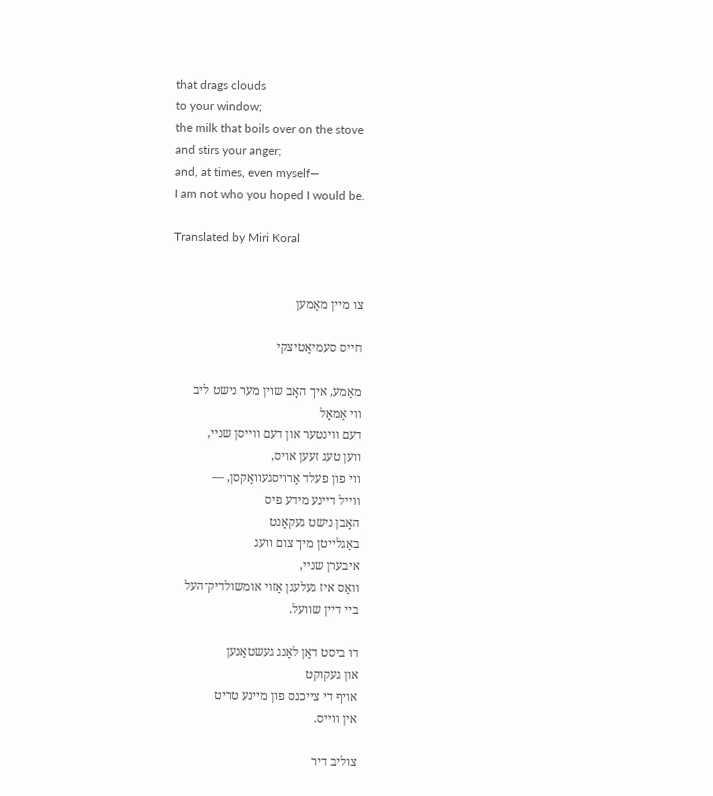that drags clouds
to your window;
the milk that boils over on the stove
and stirs your anger;
and, at times, even myself—
I am not who you hoped I would be.

Translated by Miri Koral


צו מײן מאַמען

חײס סעמיאַטיצקי

מאַמע, איך האָב שױן מער נישט ליב
װי אַמאָל
דעם װינטער און דעם װײסן שנײ,
װען טעג זעען אױס,
װי פון פעלד אַרױסגעװאַקסן, —
װײל דײנע מידע פיס
האָבן נישט געקאָנט
באַגלײטן מיך צום װעג
איבערן שנײ,
װאַס איז געלעגן אַזױ אומשולדיק־העל
בײ דײן שװעל.

דו ביסט דאַן לאַנג געשטאַנען
און געקוקט
אױף די צײכנס פון מײנע טריט
אין װײס.

צוליב דיר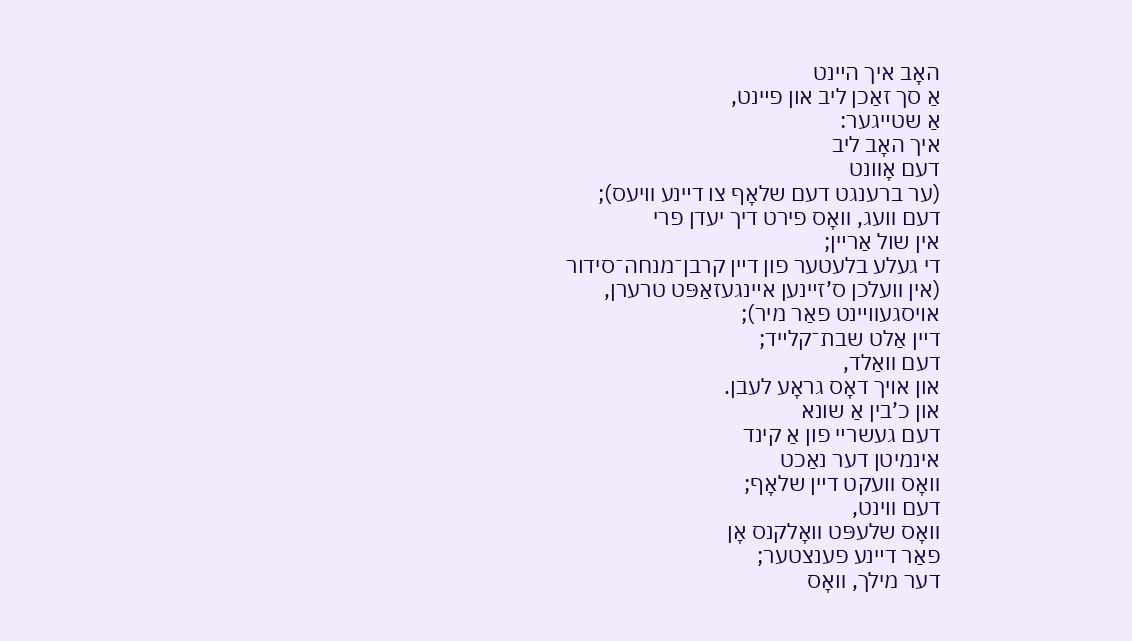האָב איך הײנט
אַ סך זאַכן ליב און פײנט,
אַ שטײגער:
איך האָב ליב
דעם אָװנט
(ער ברענגט דעם שלאָף צו דײנע װיעס);
דעם װעג, װאָס פירט דיך יעדן פרי
אין שול אַרײן;
די געלע בלעטער פון דײן קרבן־מנחה־סידור
(אין װעלכן ס’זײנען אײנגעזאַפּט טרערן,
אױסגעװײנט פאַר מיר);
דײן אַלט שבת־קלײד;
דעם װאַלד,
און אױך דאָס גראָע לעבן.
און כ’בין אַ שונא
דעם געשרײ פון אַ קינד
אינמיטן דער נאַכט
װאָס װעקט דײן שלאָף;
דעם װינט,
װאָס שלעפּט װאָלקנס אָן
פאַר דײנע פענצטער;
דער מילך, װאָס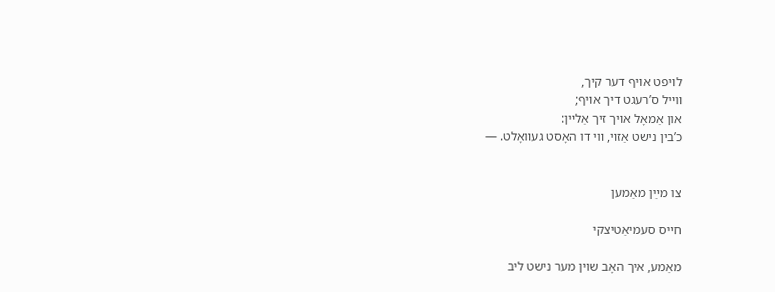לױפט אױף דער קיך,
װײל ס’רעגט דיך אױף;
און אַמאָל אױך זיך אַלײן:
כ’בין נישט אַזױ, װי דו האָסט געװאָלט. —


צו מײַן מאַמען

חײס סעמיאַטיצקי

מאַמע, איך האָב שױן מער נישט ליב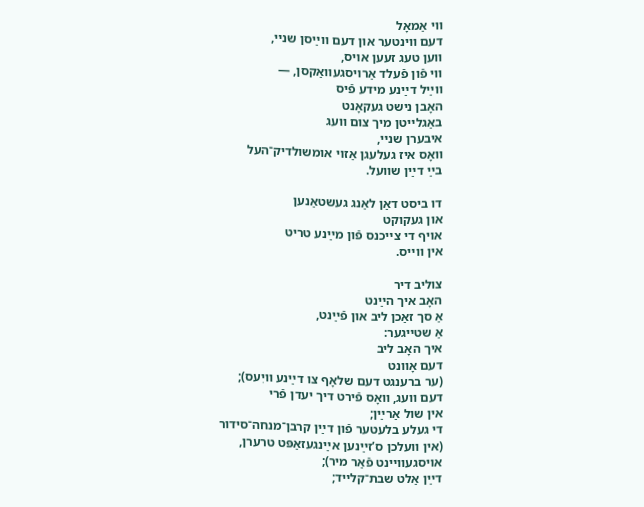װי אַמאָל
דעם װינטער און דעם װײַסן שנײ,
װען טעג זעען אױס,
װי פֿון פֿעלד אַרױסגעװאַקסן, —
װײַל דײַנע מידע פֿיס
האָבן נישט געקאָנט
באַגלײטן מיך צום װעג
איבערן שנײ,
װאָס איז געלעגן אַזױ אומשולדיק־העל
בײַ דײַן שװעל.

דו ביסט דאַן לאַנג געשטאַנען
און געקוקט
אױף די צײכנס פֿון מײַנע טריט
אין װײס.

צוליב דיר
האָב איך הײַנט
אַ סך זאַכן ליב און פֿײַנט,
אַ שטײגער:
איך האָב ליב
דעם אָװנט
(ער ברענגט דעם שלאָף צו דײַנע װיִעס);
דעם װעג, װאָס פֿירט דיך יעדן פֿרי
אין שול אַרײַן;
די געלע בלעטער פֿון דײַן קרבן־מנחה־סידור
(אין װעלכן ס’זײַנען אײַנגעזאַפּט טרערן,
אױסגעװײנט פֿאַר מיר);
דײַן אַלט שבת־קלײד;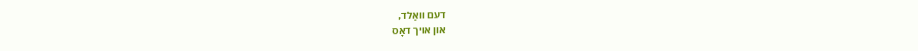דעם װאַלד,
און אױך דאָס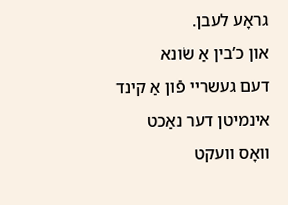גראָע לעבן.
און כ’בין אַ שׂונא
דעם געשרײ פֿון אַ קינד
אינמיטן דער נאַכט
װאָס װעקט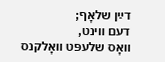דײַן שלאָף;
דעם װינט,
װאָס שלעפּט װאָלקנס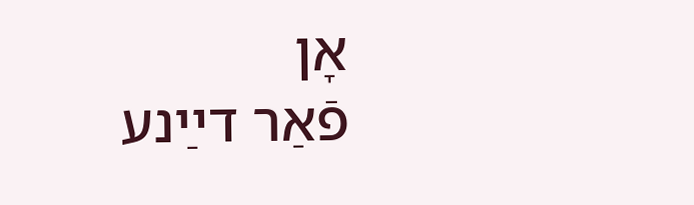אָן
פֿאַר דײַנע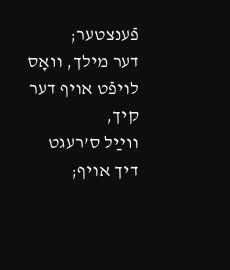פֿענצטער;
דער מילך, װאָס לױפֿט אױף דער קיך,
װײַל ס’רעגט דיך אױף;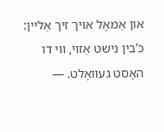און אַמאָל אױך זיך אַלײן:
כ’בין נישט אַזױ, װי דו האָסט געװאָלט. —